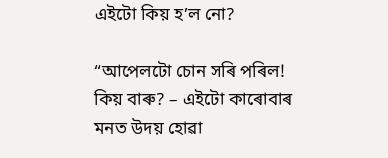এইটো কিয় হ’ল নো?

“আপেলটো চোন সৰি পৰিল! কিয় বাৰু? – এইটো কাৰোবাৰ মনত উদয় হোৱা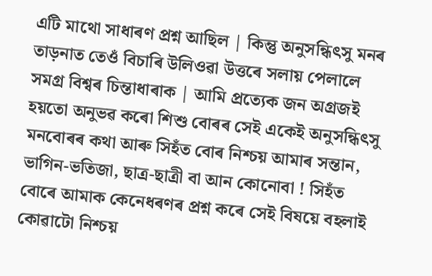এটি মাথো সাধাৰণ প্ৰশ্ন আছিল | কিন্তু অনুসন্ধিৎসু মনৰ তাড়নাত তেওঁ বিচাৰি উলিওৱা উত্তৰে সলায় পেলালে সমগ্ৰ বিশ্বৰ চিন্তাধাৰাক | আমি প্ৰত্যেক জন অগ্ৰজই হয়তো অনুভৱ কৰো শিশু বোৰৰ সেই একেই অনুসন্ধিৎসু মনবোৰৰ কথা আৰু সিহঁত বোৰ নিশ্চয় আমাৰ সন্তান, ভাগিন-ভতিজা, ছাত্ৰ-ছাত্ৰী বা আন কোনোবা ! সিহঁত বোৰে আমাক কেনেধৰণৰ প্ৰশ্ন কৰে সেই বিষয়ে বহলাই কোৱাটো নিশ্চয়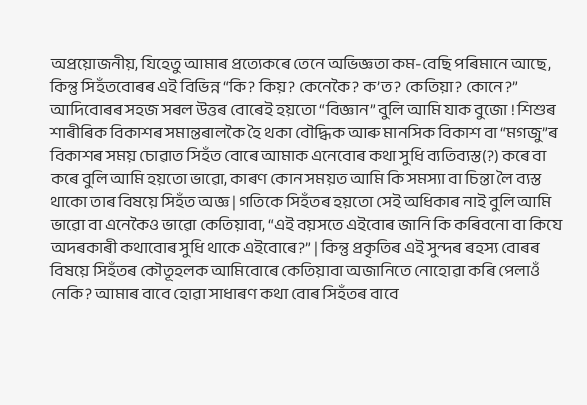অপ্ৰয়োজনীয়, যিহেতু আমাৰ প্ৰত্যেকৰে তেনে অভিজ্ঞতা কম-বেছি পৰিমানে আছে, কিন্তু সিহঁতবোৰৰ এই বিভিন্ন “কি? কিয়? কেনেকৈ? ক’ত? কেতিয়া? কোনে?” আদিবোৰৰ সহজ সৰল উত্তৰ বোৰেই হয়তো “বিজ্ঞান” বুলি আমি যাক বুজো ! শিশুৰ শাৰীৰিক বিকাশৰ সমান্তৰালকৈ হৈ থকা বৌদ্ধিক আৰু মানসিক বিকাশ বা “মগজু”ৰ বিকাশৰ সময় চোৱাত সিহঁত বোৰে আমাক এনেবোৰ কথা সুধি ব্যতিব্যস্ত(?) কৰে বা কৰে বুলি আমি হয়তো ভাৱো, কাৰণ কোন সময়ত আমি কি সমস্যা বা চিন্তা লৈ ব্যস্ত থাকো তাৰ বিষয়ে সিহঁত অজ্ঞ | গতিকে সিহঁতৰ হয়তো সেই অধিকাৰ নাই বুলি আমি ভাৱো বা এনেকৈও ভাৱো কেতিয়াবা, “এই বয়সতে এইবোৰ জানি কি কৰিবনো বা কিযে অদৰকাৰী কথাবোৰ সুধি থাকে এইবোৰে?” | কিন্তু প্ৰকৃতিৰ এই সুন্দৰ ৰহস্য বোৰৰ বিষয়ে সিহঁতৰ কৌতূহলক আমিবোৰে কেতিয়াবা অজানিতে নোহোৱা কৰি পেলাওঁ নেকি? আমাৰ বাবে হোৱা সাধাৰণ কথা বোৰ সিহঁতৰ বাবে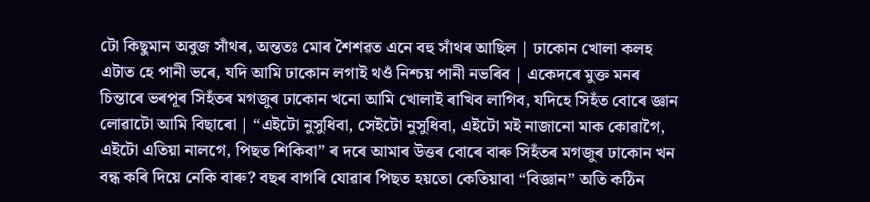টো কিছুমান অবুজ সাঁথৰ, অন্ততঃ মোৰ শৈশৱত এনে বহু সাঁথৰ আছিল | ঢাকোন খোলা কলহ এটাত হে পানী ভৰে, যদি আমি ঢাকোন লগাই থওঁ নিশ্চয় পানী নভৰিব | একেদৰে মুক্ত মনৰ চিন্তাৰে ভৰপূৰ সিহঁতৰ মগজুৰ ঢাকোন খনো আমি খোলাই ৰাখিব লাগিব, যদিহে সিহঁত বোৰে জ্ঞান লোৱাটো আমি বিছাৰো | “এইটো নুসুধিবা, সেইটো নুসুধিবা, এইটো মই নাজানো মাক কোৱাগৈ, এইটো এতিয়া নালগে, পিছত শিকিবা” ৰ দৰে আমাৰ উত্তৰ বোৰে বাৰু সিহঁতৰ মগজুৰ ঢাকোন খন বন্ধ কৰি দিয়ে নেকি বাৰু? বছৰ বাগৰি যোৱাৰ পিছত হয়তো কেতিয়াবা “বিজ্ঞান” অতি কঠিন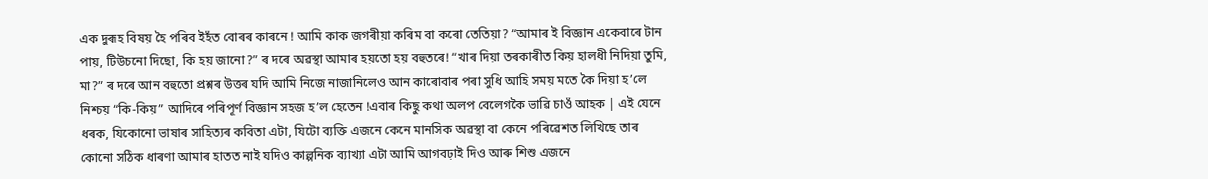এক দুৰূহ বিষয় হৈ পৰিব ইহঁত বোৰৰ কাৰনে ! আমি কাক জগৰীয়া কৰিম বা কৰো তেতিয়া? “আমাৰ ই বিজ্ঞান একেবাৰে টান পায়, টিউচনো দিছো, কি হয় জানো?” ৰ দৰে অৱস্থা আমাৰ হয়তো হয় বহুতৰে! “খাৰ দিয়া তৰকাৰীত কিয় হালধী নিদিয়া তুমি, মা?” ৰ দৰে আন বহুতো প্ৰশ্নৰ উত্তৰ যদি আমি নিজে নাজানিলেও আন কাৰোবাৰ পৰা সুধি আহি সময় মতে কৈ দিয়া হ’লে নিশ্চয় “কি-কিয়” আদিৰে পৰিপূৰ্ণ বিজ্ঞান সহজ হ’ল হেতেন !এবাৰ কিছু কথা অলপ বেলেগকৈ ভাৱি চাওঁ আহক | এই যেনে ধৰক, যিকোনো ভাষাৰ সাহিত্যৰ কবিতা এটা, যিটো ব্যক্তি এজনে কেনে মানসিক অৱস্থা বা কেনে পৰিৱেশত লিখিছে তাৰ কোনো সঠিক ধাৰণা আমাৰ হাতত নাই যদিও কাল্পনিক ব্যাখ্যা এটা আমি আগবঢ়াই দিও আৰু শিশু এজনে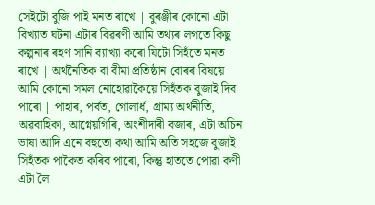সেইটো বুজি পাই মনত ৰাখে | বুৰঞ্জীৰ কোনো এটা বিখ্যাত ঘটনা এটাৰ বিৱৰণী আমি তথ্যৰ লগতে কিছু কল্পনাৰ ৰহণ সানি ব্যাখ্যা কৰো যিটো সিহঁতে মনত ৰাখে | অৰ্থনৈতিক বা বীমা প্ৰতিষ্ঠান বোৰৰ বিষয়ে আমি কোনো সমল নোহোৱাকৈয়ে সিহঁতক বুজাই দিব পাৰো | পাহাৰ, পৰ্বত, গোলাৰ্ধ, গ্ৰাম্য অৰ্থনীতি, অৱবাহিকা, আগ্নেয়গিৰি, অংশীদাৰী বজাৰ, এটা অচিন ভাষা আদি এনে বহুতো কথা আমি অতি সহজে বুজাই সিহঁতক পাকৈত কৰিব পাৰো, কিন্তু হাততে পোৱা কণী এটা লৈ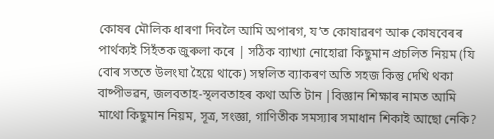কোষৰ মৌলিক ধাৰণা দিবলৈ আমি অপাৰগ, য’ত কোষাৱৰণ আৰু কোষবেৰৰ পাৰ্থক্যই সিহঁতক জুৰুলা কৰে | সঠিক ব্যাখ্যা নোহোৱা কিছুমান প্ৰচলিত নিয়ম (যি বোৰ সততে উলংঘা হৈয়ে থাকে) সম্বলিত ব্যাকৰণ অতি সহজ কিন্তু দেখি থকা বাষ্পীভৱন, জলবতাহ-স্থলবতাহৰ কথা অতি টান |বিজ্ঞান শিক্ষাৰ নামত আমি মাথো কিছুমান নিয়ম, সূত্ৰ, সংজ্ঞা, গাণিতীক সমস্যাৰ সমাধান শিকাই আছো নেকি?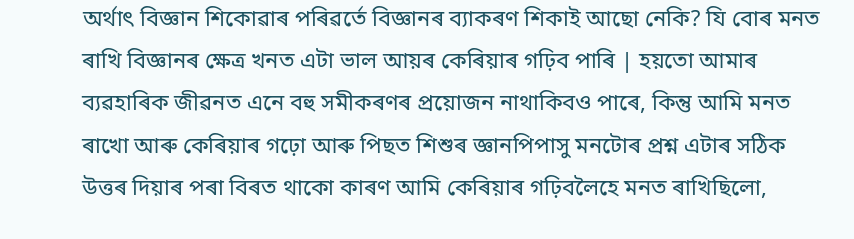অৰ্থাৎ বিজ্ঞান শিকোৱাৰ পৰিৱৰ্তে বিজ্ঞানৰ ব্যাকৰণ শিকাই আছো নেকি? যি বোৰ মনত ৰাখি বিজ্ঞানৰ ক্ষেত্ৰ খনত এটা ভাল আয়ৰ কেৰিয়াৰ গঢ়িব পাৰি | হয়তো আমাৰ ব্যৱহাৰিক জীৱনত এনে বহু সমীকৰণৰ প্ৰয়োজন নাথাকিবও পাৰে, কিন্তু আমি মনত ৰাখো আৰু কেৰিয়াৰ গঢ়ো আৰু পিছত শিশুৰ জ্ঞানপিপাসু মনটোৰ প্ৰশ্ন এটাৰ সঠিক উত্তৰ দিয়াৰ পৰা বিৰত থাকো কাৰণ আমি কেৰিয়াৰ গঢ়িবলৈহে মনত ৰাখিছিলো,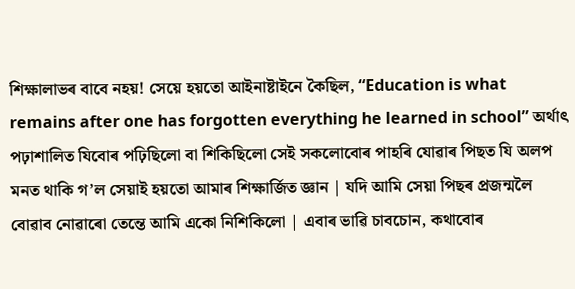শিক্ষালাভৰ বাবে নহয়! সেয়ে হয়তো আইনাষ্টাইনে কৈছিল, “Education is what remains after one has forgotten everything he learned in school” অৰ্থাৎ পঢ়াশালিত যিবোৰ পঢ়িছিলো বা শিকিছিলো সেই সকলোবোৰ পাহৰি যোৱাৰ পিছত যি অলপ মনত থাকি গ’ল সেয়াই হয়তো আমাৰ শিক্ষাৰ্জিত জ্ঞান | যদি আমি সেয়া পিছৰ প্ৰজন্মলৈ বোৱাব নোৱাৰো তেন্তে আমি একো নিশিকিলো | এবাৰ ভাৱি চাবচোন, কথাবোৰ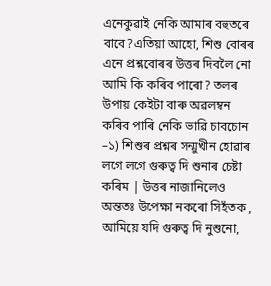এনেকুৱাই নেকি আমাৰ বহুতৰে বাবে?এতিয়া আহো, শিশু বোৰৰ এনে প্ৰশ্নবোৰৰ উত্তৰ দিবলৈ নো আমি কি কৰিব পাৰো? তলৰ উপায় কেইটা বাৰু অৱলম্বন কৰিব পাৰি নেকি ভাৱি চাবচোন –১) শিশুৰ প্ৰশ্নৰ সন্মুখীন হোৱাৰ লগে লগে গুৰুত্ব দি শুনাৰ চেষ্টা কৰিম | উত্তৰ নাজানিলেও অন্ততঃ উপেক্ষা নকৰো সিহঁতক , আমিয়ে যদি গুৰুত্ব দি নুশুনো,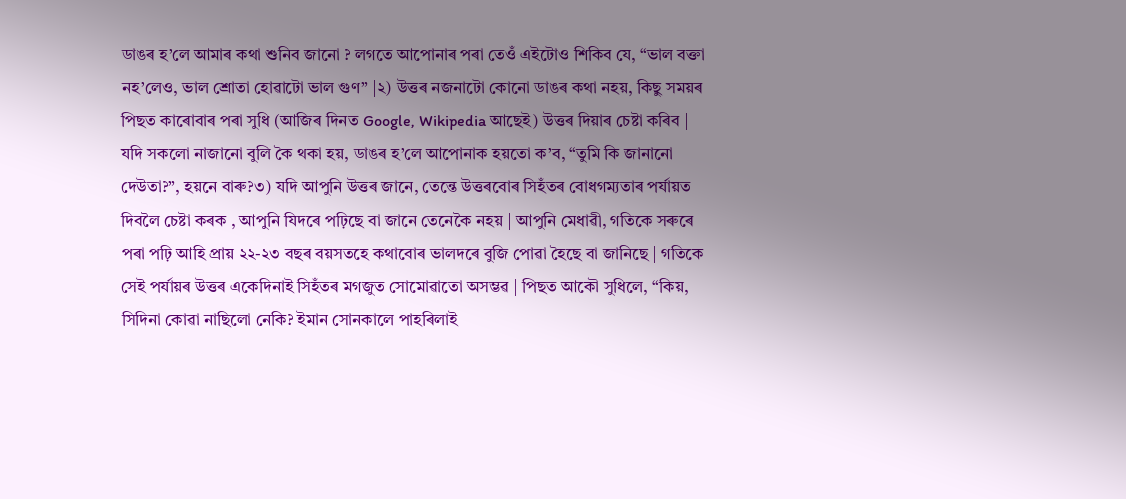ডাঙৰ হ’লে আমাৰ কথা শুনিব জানো ? লগতে আপোনাৰ পৰা তেওঁ এইটোও শিকিব যে, “ভাল বক্তা নহ’লেও, ভাল শ্ৰোতা হোৱাটো ভাল গুণ” |২) উত্তৰ নজনাটো কোনো ডাঙৰ কথা নহয়, কিছু সময়ৰ পিছত কাৰোবাৰ পৰা সুধি (আজিৰ দিনত Google, Wikipedia আছেই) উত্তৰ দিয়াৰ চেষ্টা কৰিব | যদি সকলো নাজানো বুলি কৈ থকা হয়, ডাঙৰ হ’লে আপোনাক হয়তো ক’ব, “তুমি কি জানানো দেউতা?”, হয়নে বাৰু?৩) যদি আপুনি উত্তৰ জানে, তেন্তে উত্তৰবোৰ সিহঁতৰ বোধগম্যতাৰ পৰ্যায়ত দিবলৈ চেষ্টা কৰক , আপুনি যিদৰে পঢ়িছে বা জানে তেনেকৈ নহয় | আপুনি মেধাৱী, গতিকে সৰুৰে পৰা পঢ়ি আহি প্ৰায় ২২-২৩ বছৰ বয়সতহে কথাবোৰ ভালদৰে বুজি পোৱা হৈছে বা জানিছে | গতিকে সেই পৰ্যায়ৰ উত্তৰ একেদিনাই সিহঁতৰ মগজুত সোমোৱাতো অসম্ভৱ | পিছত আকৌ সুধিলে, “কিয়, সিদিনা কোৱা নাছিলো নেকি? ইমান সোনকালে পাহৰিলাই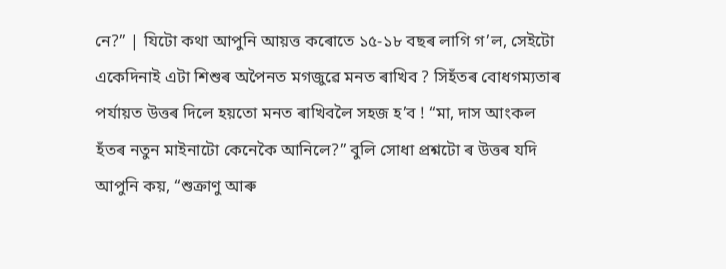নে?” | যিটো কথা আপুনি আয়ত্ত কৰোতে ১৫-১৮ বছৰ লাগি গ’ল, সেইটো একেদিনাই এটা শিশুৰ অপৈনত মগজুৱে মনত ৰাখিব ? সিহঁতৰ বোধগম্যতাৰ পৰ্যায়ত উত্তৰ দিলে হয়তো মনত ৰাখিবলৈ সহজ হ’ব ! “মা, দাস আংকল হঁতৰ নতুন মাইনাটো কেনেকৈ আনিলে?” বুলি সোধা প্ৰশ্নটো ৰ উত্তৰ যদি আপুনি কয়, “শুক্ৰাণু আৰু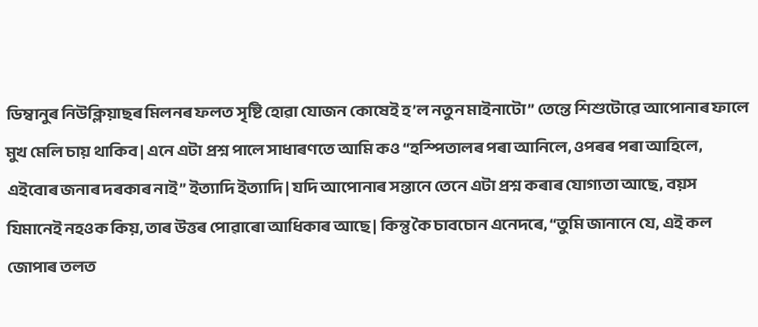ডিম্বানুৰ নিউক্লিয়াছৰ মিলনৰ ফলত সৃষ্টি হোৱা যোজন কোষেই হ’ল নতুন মাইনাটো” তেন্তে শিশুটোৱে আপোনাৰ ফালে মুখ মেলি চায় থাকিব | এনে এটা প্ৰশ্ন পালে সাধাৰণতে আমি কও “হস্পিতালৰ পৰা আনিলে, ওপৰৰ পৰা আহিলে, এইবোৰ জনাৰ দৰকাৰ নাই” ইত্যাদি ইত্যাদি | যদি আপোনাৰ সন্তানে তেনে এটা প্ৰশ্ন কৰাৰ যোগ্যতা আছে, বয়স যিমানেই নহওক কিয়, তাৰ উত্তৰ পোৱাৰো আধিকাৰ আছে | কিন্তু কৈ চাবচোন এনেদৰে, “তুমি জানানে যে, এই কল জোপাৰ তলত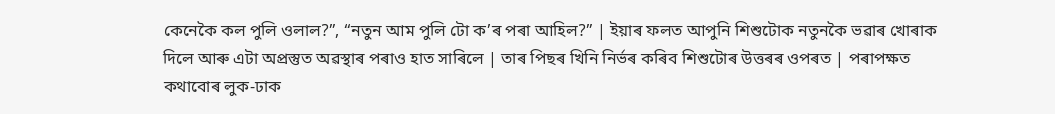কেনেকৈ কল পুলি ওলাল?”, “নতুন আম পুলি টো ক’ৰ পৰা আহিল?” | ইয়াৰ ফলত আপুনি শিশুটোক নতুনকৈ ভৱাৰ খোৰাক দিলে আৰু এটা অপ্ৰস্তুত অৱস্থাৰ পৰাও হাত সাৰিলে | তাৰ পিছৰ খিনি নিৰ্ভৰ কৰিব শিশুটোৰ উত্তৰৰ ওপৰত | পৰাপক্ষত কথাবোৰ লুক-ঢাক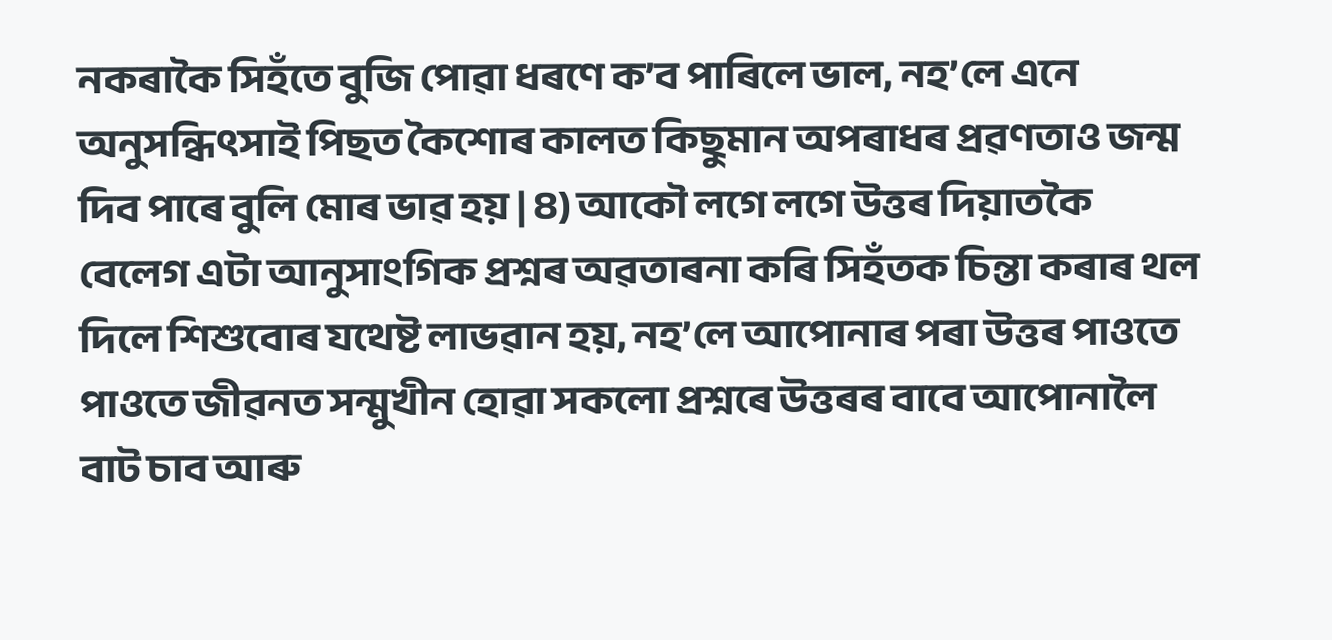নকৰাকৈ সিহঁতে বুজি পোৱা ধৰণে ক’ব পাৰিলে ভাল, নহ’লে এনে অনুসন্ধিৎসাই পিছত কৈশোৰ কালত কিছুমান অপৰাধৰ প্ৰৱণতাও জন্ম দিব পাৰে বুলি মোৰ ভাৱ হয় | ৪) আকৌ লগে লগে উত্তৰ দিয়াতকৈ বেলেগ এটা আনুসাংগিক প্ৰশ্নৰ অৱতাৰনা কৰি সিহঁতক চিন্তা কৰাৰ থল দিলে শিশুবোৰ যথেষ্ট লাভৱান হয়, নহ’লে আপোনাৰ পৰা উত্তৰ পাওতে পাওতে জীৱনত সন্মুখীন হোৱা সকলো প্ৰশ্নৰে উত্তৰৰ বাবে আপোনালৈ বাট চাব আৰু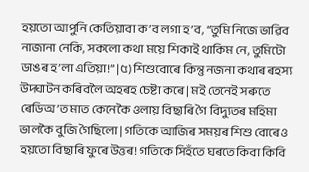হয়তো আপুনি কেতিয়াবা ক’ব লগা হ’ব, “তুমি নিজে ভাৱিব নাজানা নেকি, সকলো কথা ময়ে শিকাই থাকিম নে, তুমিটো ডাঙৰ হ’লা এতিয়া!” |৫) শিশুবোৰে কিন্তু নজনা কথাৰ ৰহস্য উদ্ঘাটন কৰিবলৈ অহৰহ চেষ্টা কৰে | মই তেনেই সৰুতে ৰেডিঅ’ত মাত কেনেকৈ ওলায় বিছাৰি গৈ বিদ্যুতৰ মহিমা ভালকৈ বুজি গৈছিলো | গতিকে আজিৰ সময়ৰ শিশু বোৰেও হয়তো বিছাৰি ফুৰে উত্তৰ! গতিকে সিহঁতে ঘৰতে কিবা কিবি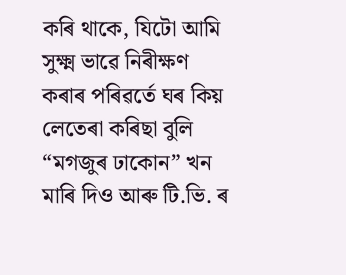কৰি থাকে, যিটো আমি সুক্ষ্ম ভাৱে নিৰীক্ষণ কৰাৰ পৰিৱৰ্তে ঘৰ কিয় লেতেৰা কৰিছা বুলি “মগজুৰ ঢাকোন” খন মাৰি দিও আৰু টি.ভি. ৰ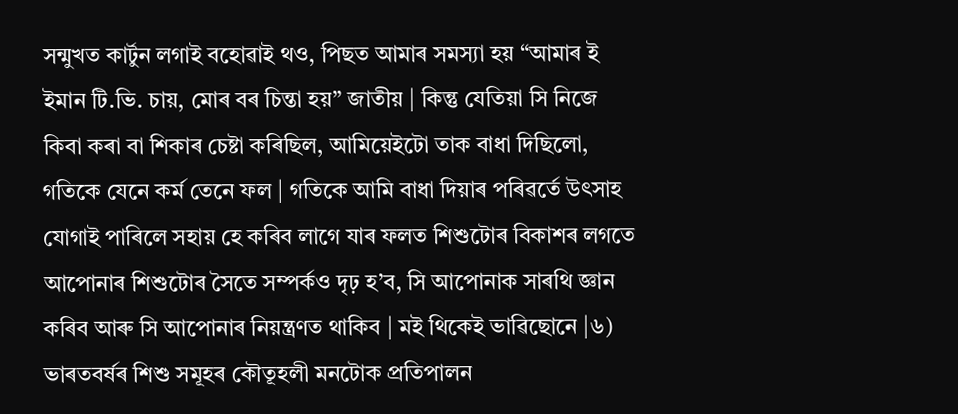সন্মুখত কাৰ্টুন লগাই বহোৱাই থও, পিছত আমাৰ সমস্যা হয় “আমাৰ ই ইমান টি.ভি. চায়, মোৰ বৰ চিন্তা হয়” জাতীয় | কিন্তু যেতিয়া সি নিজে কিবা কৰা বা শিকাৰ চেষ্টা কৰিছিল, আমিয়েইটো তাক বাধা দিছিলো, গতিকে যেনে কৰ্ম তেনে ফল | গতিকে আমি বাধা দিয়াৰ পৰিৱৰ্তে উৎসাহ যোগাই পাৰিলে সহায় হে কৰিব লাগে যাৰ ফলত শিশুটোৰ বিকাশৰ লগতে আপোনাৰ শিশুটোৰ সৈতে সম্পৰ্কও দৃঢ় হ’ব, সি আপোনাক সাৰথি জ্ঞান কৰিব আৰু সি আপোনাৰ নিয়ন্ত্ৰণত থাকিব | মই থিকেই ভাৱিছোনে |৬) ভাৰতবৰ্ষৰ শিশু সমূহৰ কৌতূহলী মনটোক প্ৰতিপালন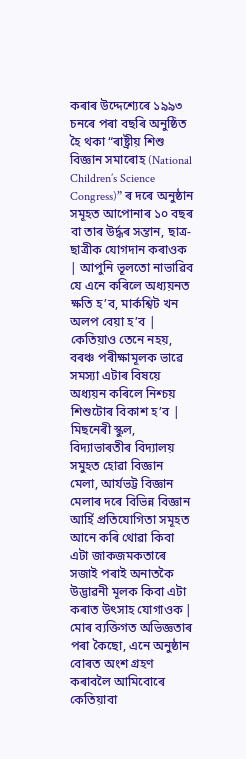কৰাৰ উদ্দেশ্যেৰে ১৯৯৩ চনৰে পৰা বছৰি অনুষ্ঠিত হৈ থকা “ৰাষ্ট্ৰীয় শিশু বিজ্ঞান সমাৰোহ (National Children’s Science Congress)” ৰ দৰে অনুষ্ঠান সমূহত আপোনাৰ ১০ বছৰ বা তাৰ উৰ্দ্ধৰ সন্তান, ছাত্ৰ-ছাত্ৰীক যোগদান কৰাওক | আপুনি ভূলতো নাভাৱিব যে এনে কৰিলে অধ্যয়নত ক্ষতি হ’ব, মাৰ্কশ্বিট খন অলপ বেয়া হ’ব | কেতিয়াও তেনে নহয়, বৰঞ্চ পৰীক্ষামূলক ভাৱে সমস্যা এটাৰ বিষয়ে অধ্যয়ন কৰিলে নিশ্চয় শিশুটোৰ বিকাশ হ’ব | মিছনেৰী স্কুল, বিদ্যাভাৰতীৰ বিদ্যালয় সমুহত হোৱা বিজ্ঞান মেলা, আৰ্যভট্ট বিজ্ঞান মেলাৰ দৰে বিভিন্ন বিজ্ঞান আৰ্হি প্ৰতিযোগিতা সমূহত আনে কৰি থোৱা কিবা এটা জাকজমকতাৰে সজাই পৰাই অনাতকৈ উদ্ভাৱনী মূলক কিবা এটা কৰাত উৎসাহ যোগাওক | মোৰ ব্যক্তিগত অভিজ্ঞতাৰ পৰা কৈছো, এনে অনুষ্ঠান বোৰত অংশ গ্ৰহণ কৰাবলৈ আমিবোৰে কেতিয়াবা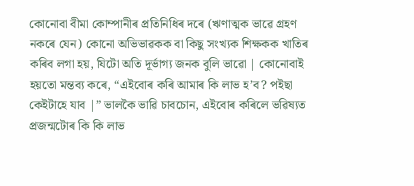কোনোবা বীমা কোম্পানীৰ প্ৰতিনিধিৰ দৰে (ঋণাত্মক ভাৱে গ্ৰহণ নকৰে যেন) কোনো অভিভাৱকক বা কিছু সংখ্যক শিক্ষকক খাতিৰ কৰিব লগা হয়, যিটো অতি দূৰ্ভাগ্য জনক বুলি ভাৱো | কোনোবাই হয়তো মন্তব্য কৰে, “এইবোৰ কৰি আমাৰ কি লাভ হ’ব? পইছা কেইটাহে যাব |” ভালকৈ ভাৱি চাবচোন, এইবোৰ কৰিলে ভৱিষ্যত প্ৰজন্মটোৰ কি কি লাভ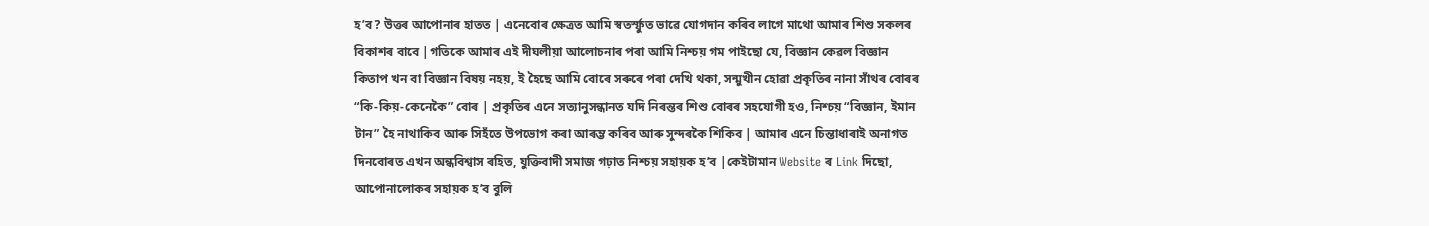হ’ব? উত্তৰ আপোনাৰ হাতত | এনেবোৰ ক্ষেত্ৰত আমি স্বতৰ্স্ফুত ভাৱে যোগদান কৰিব লাগে মাথো আমাৰ শিশু সকলৰ বিকাশৰ বাবে |গতিকে আমাৰ এই দীঘলীয়া আলোচনাৰ পৰা আমি নিশ্চয় গম পাইছো যে, বিজ্ঞান কেৱল বিজ্ঞান কিতাপ খন বা বিজ্ঞান বিষয় নহয়, ই হৈছে আমি বোৰে সৰুৰে পৰা দেখি থকা, সন্মুখীন হোৱা প্ৰকৃতিৰ নানা সাঁথৰ বোৰৰ “কি-কিয়-কেনেকৈ” বোৰ | প্ৰকৃতিৰ এনে সত্যানুসন্ধানত যদি নিৰন্তৰ শিশু বোৰৰ সহযোগী হও, নিশ্চয় “বিজ্ঞান, ইমান টান” হৈ নাথাকিব আৰু সিহঁতে উপভোগ কৰা আৰম্ভ কৰিব আৰু সুন্দৰকৈ শিকিব | আমাৰ এনে চিন্তাধাৰাই অনাগত দিনবোৰত এখন অন্ধবিশ্বাস ৰহিত, যুক্তিবাদী সমাজ গঢ়াত নিশ্চয় সহায়ক হ’ব |কেইটামান Website ৰ Link দিছো, আপোনালোকৰ সহায়ক হ’ব বুলি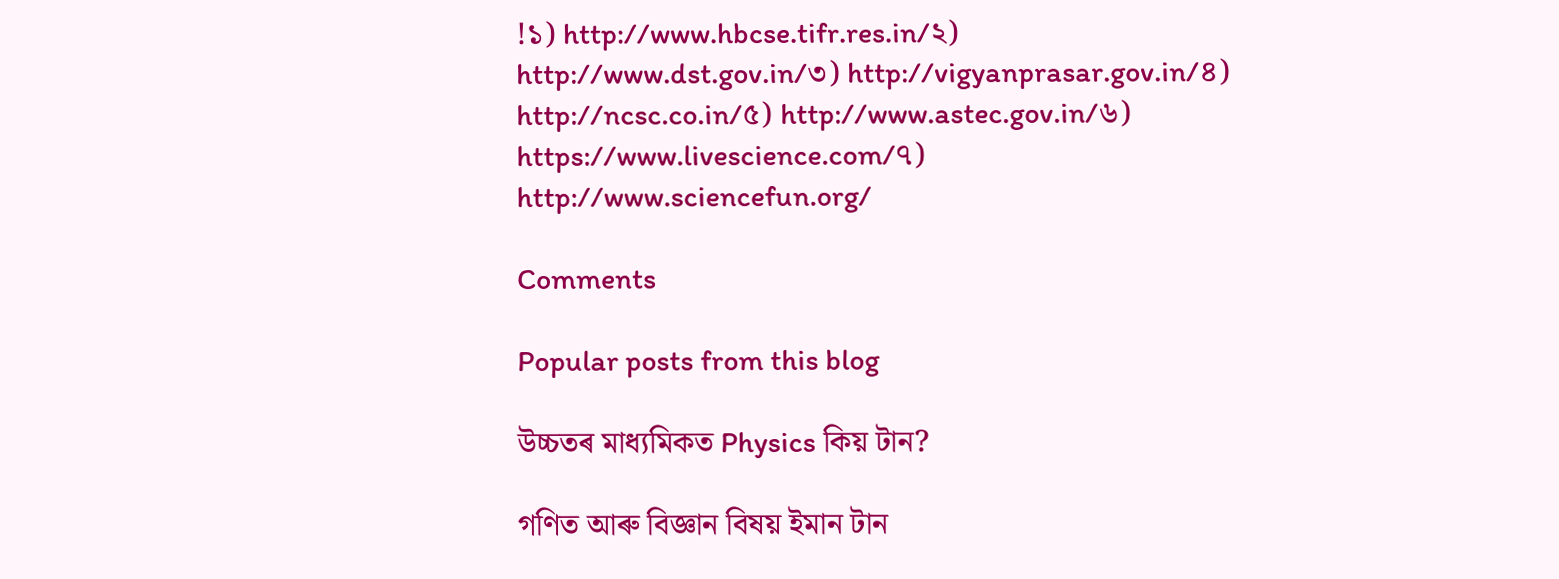!১) http://www.hbcse.tifr.res.in/২) http://www.dst.gov.in/৩) http://vigyanprasar.gov.in/৪) http://ncsc.co.in/৫) http://www.astec.gov.in/৬) https://www.livescience.com/৭) http://www.sciencefun.org/

Comments

Popular posts from this blog

উচ্চতৰ মাধ্যমিকত Physics কিয় টান?

গণিত আৰু বিজ্ঞান বিষয় ইমান টান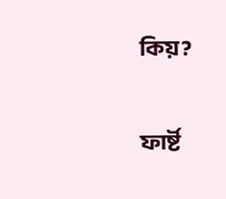কিয়?

ফাৰ্ষ্ট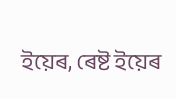ইয়েৰ, ৰেষ্ট ইয়েৰ